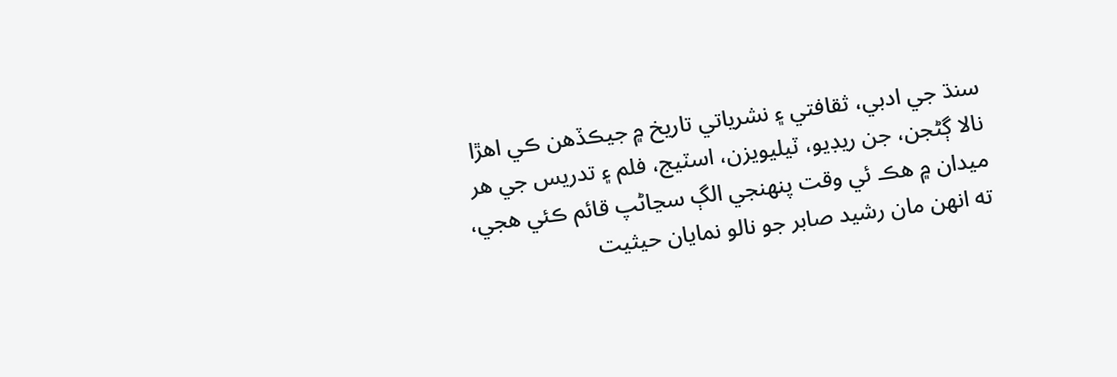سنڌ جي ادبي، ثقافتي ۽ نشرياتي تاريخ ۾ جيڪڏهن ڪي اهڙا نالا ڳڻجن، جن ريڊيو، ٽيليويزن، اسٽيج، فلم ۽ تدريس جي هر ميدان ۾ هڪ ئي وقت پنهنجي الڳ سڃاڻپ قائم ڪئي هجي، ته انهن مان رشيد صابر جو نالو نمايان حيثيت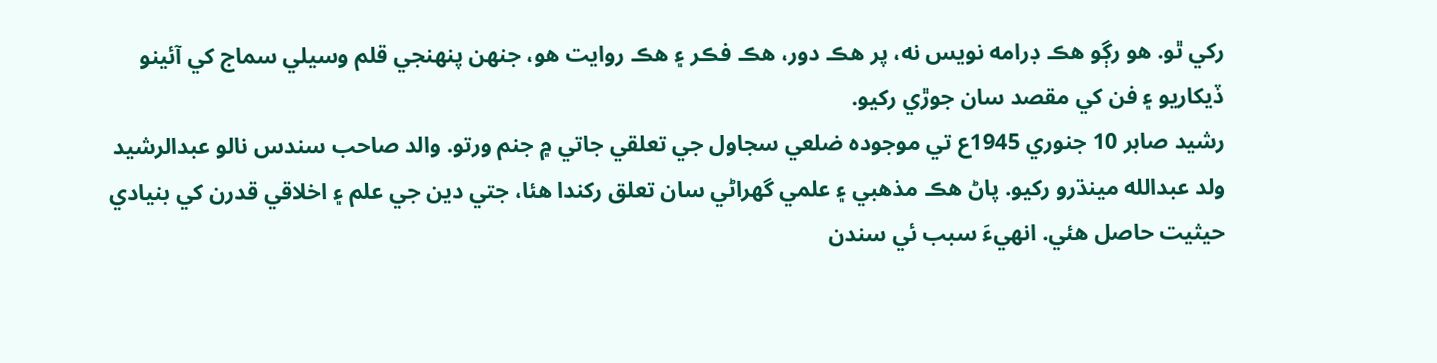رکي ٿو. هو رڳو هڪ ڊرامه نويس نه، پر هڪ دور، هڪ فڪر ۽ هڪ روايت هو، جنهن پنهنجي قلم وسيلي سماج کي آئينو ڏيکاريو ۽ فن کي مقصد سان جوڙي رکيو.
رشيد صابر 10 جنوري 1945ع تي موجوده ضلعي سجاول جي تعلقي جاتي ۾ جنم ورتو. والد صاحب سندس نالو عبدالرشيد ولد عبدالله مينڌرو رکيو. پاڻ هڪ مذهبي ۽ علمي گهراڻي سان تعلق رکندا هئا، جتي دين جي علم ۽ اخلاقي قدرن کي بنيادي حيثيت حاصل هئي. انهيءَ سبب ئي سندن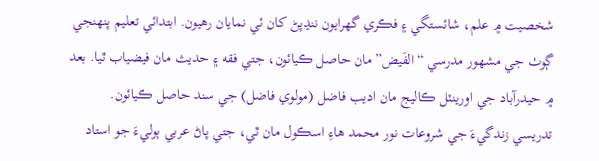شخصيت ۾ علم، شائستگي ۽ فڪري گهرايون ننڍپڻ کان ئي نمايان رهيون. ابتدائي تعليم پنهنجي ڳوٺ جي مشهور مدرسي “الفَيض” مان حاصل ڪيائون، جتي فقه ۽ حديث مان فيضياب ٿيا. بعد ۾ حيدرآباد جي اورينٽل ڪاليج مان اديب فاضل (مولوي فاضل) جي سند حاصل ڪيائون. تدريسي زندگيءَ جي شروعات نور محمد هاءِ اسڪول مان ٿي، جتي پاڻ عربي ٻوليءَ جو استاد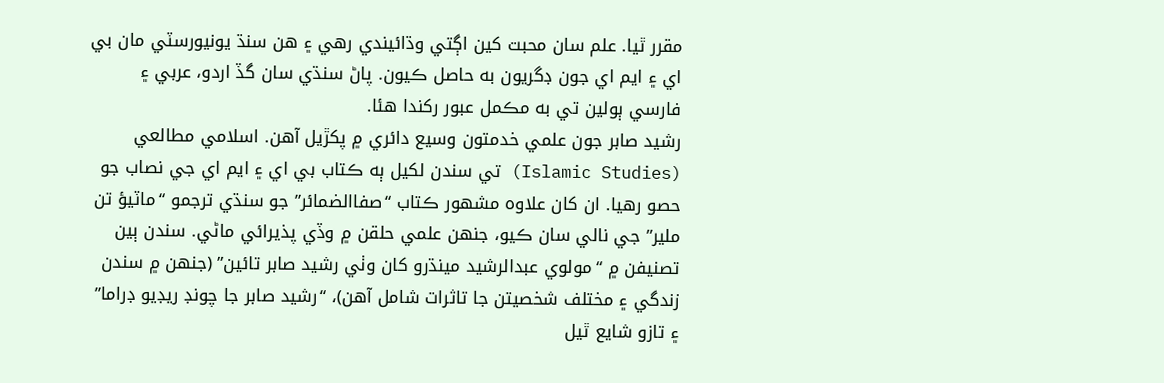مقرر ٿيا. علم سان محبت کين اڳتي وڌائيندي رهي ۽ هن سنڌ يونيورسٽي مان بي اي ۽ ايم اي جون ڊگريون به حاصل ڪيون. پاڻ سنڌي سان گڏ اردو، عربي ۽ فارسي ٻولين تي به مڪمل عبور رکندا هئا.
رشيد صابر جون علمي خدمتون وسيع دائري ۾ پکڙيل آهن. اسلامي مطالعي (Islamic Studies) تي سندن لکيل ٻه ڪتاب بي اي ۽ ايم اي جي نصاب جو حصو رهيا. ان کان علاوه مشهور ڪتاب “صفاالضمائر” جو سنڌي ترجمو “ماٽيؤ تن ملير” جي نالي سان ڪيو، جنهن علمي حلقن ۾ وڏي پذيرائي ماڻي. سندن ٻين تصنيفن ۾ “مولوي عبدالرشيد مينڌرو کان وٺي رشيد صابر تائين” (جنهن ۾ سندن زندگي ۽ مختلف شخصيتن جا تاثرات شامل آهن)، “رشيد صابر جا چونڊ ريڊيو ڊراما” ۽ تازو شايع ٿيل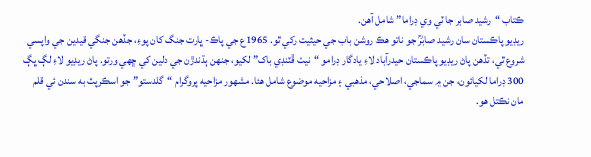ڪتاب “رشيد صابر جا ٽي وي ڊراما” شامل آهن.
ريڊيو پاڪستان سان رشيد صابرؒ جو ناتو هڪ روشن باب جي حيثيت رکي ٿو. 1965ع جي پاڪ- ڀارت جنگ کان پوءِ، جڏهن جنگي قيدين جي واپسي شروع ٿي، تڏهن پاڻ ريڊيو پاڪستان حيدرآباد لاءِ يادگار ڊرامو “نيٺ ڦٽنڊي باک” لکيو، جنهن ٻڌندڙن جي دلين کي ڇهي ورتو. پاڻ ريڊيو لاءِ لڳ ڀڳ 300 ڊراما لکيائون، جن ۾ سماجي، اصلاحي، مذهبي ۽ مزاحيه موضوع شامل هئا. مشهور مزاحيه پروگرام “گلدستو” جو اسڪرپٽ به سندن ئي قلم مان نڪتل هو.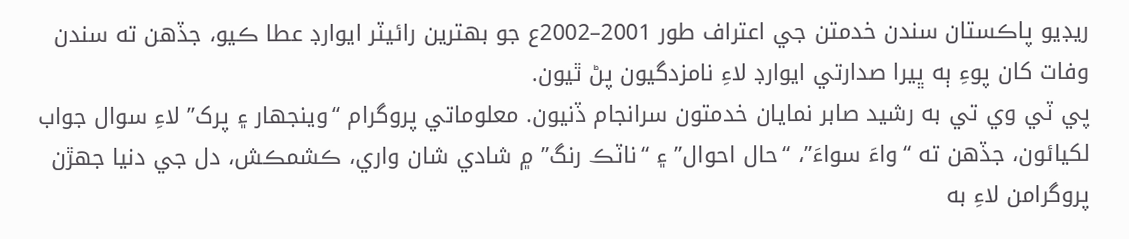ريڊيو پاڪستان سندن خدمتن جي اعتراف طور 2001–2002ع جو بهترين رائيٽر ايوارڊ عطا ڪيو، جڏهن ته سندن وفات کان پوءِ ٻه ڀيرا صدارتي ايوارڊ لاءِ نامزدگيون پڻ ٿيون.
پي ٽي وي تي به رشيد صابر نمايان خدمتون سرانجام ڏنيون. معلوماتي پروگرام “وينجهار ۽ پرک” لاءِ سوال جواب لکيائون، جڏهن ته “واءَ سواءَ”، “حال احوال” ۽ “ناٽڪ رنگ” ۾ شادي شان واري، ڪشمڪش، دل جي دنيا جهڙن پروگرامن لاءِ به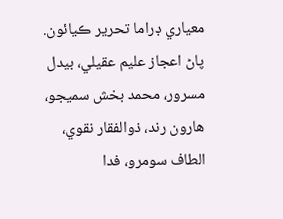معياري ڊراما تحرير ڪيائون. پاڻ اعجاز عليم عقيلي، بيدل مسرور، محمد بخش سميجو، هارون رند، ذوالفقار نقوي، الطاف سومرو، فدا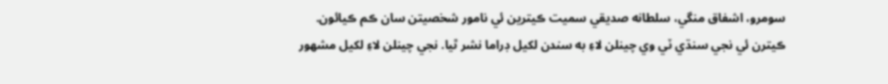سومرو، اشفاق منگي، سلطانه صديقي سميت ڪيترين ئي نامور شخصيتن سان ڪم ڪيائون.
ڪيترن ئي نجي سنڌي ٽي وي چينلن لاءِ به سندن لکيل ڊراما نشر ٿيا. نجي چينلن لاءِ لکيل مشهور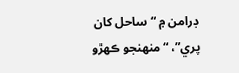ڊرامن ۾ “ساحل کان پري”، “منهنجو ڪهڙو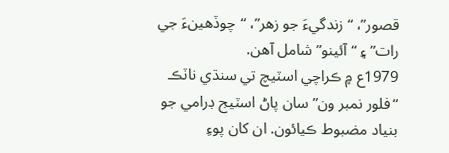قصور”، “زندگيءَ جو زهر”، “چوڏهينءَ جي رات” ۽ “آئينو” شامل آهن.
1979ع ۾ ڪراچي اسٽيچ تي سنڌي ناٽڪ “فلور نمبر ون” سان پاڻ اسٽيج ڊرامي جو بنياد مضبوط ڪيائون. ان کان پوءِ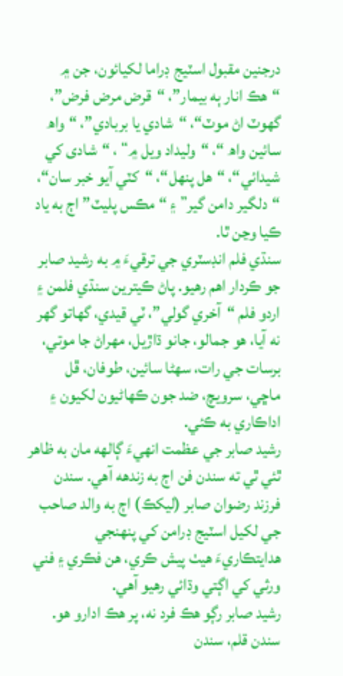درجنين مقبول اسٽيج ڊراما لکيائون، جن ۾ “هڪ انار ٻه بيمار”، “قرض مرض فرض”، گھوٽ اڻ موٽ“، “شادي يا بربادي”، “واھ سائين واھ “، “وليداد ويل ۾“ ، “شادی کي شيدائي“، “ھل پنھل“، “کٽي آيو خبر سان“، “دلگير دامن گير” ۽ “مڪس پليٽ” اڄ به ياد ڪيا وڃن ٿا.
سنڌي فلم انڊسٽري جي ترقيءَ ۾ به رشيد صابر جو ڪردار اهم رهيو. پاڻ ڪيترين سنڌي فلمن ۽ اردو فلم “آخري گولي”، ٽي قيدي، گھاتو گھر نه آيا، ھو جمالو، جانو ڌاڙيل، مھراڻ جا موتي، برسات جي رات، سھڻا سائين، طوفان، ڦل ماڇي، سرويچ، ضد جون ڪهاڻيون لکيون ۽ اداڪاري به ڪئي.
رشيد صابر جي عظمت انهيءَ ڳالهه مان به ظاهر ٿئي ٿي ته سندن فن اڄ به زندهه آهي. سندن فرزند رضوان صابر (ليکڪ) اڄ به والد صاحب جي لکيل اسٽيج ڊرامن کي پنهنجي هدايتڪاريءَ هيٺ پيش ڪري، هن فڪري ۽ فني ورثي کي اڳتي وڌائي رهيو آهي.
رشيد صابر رڳو هڪ فرد نه، پر هڪ ادارو هو. سندن قلم، سندن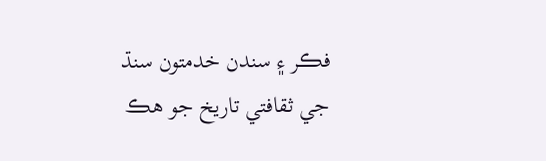فڪر ۽ سندن خدمتون سنڌ جي ثقافتي تاريخ جو هڪ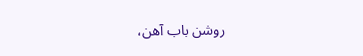روشن باب آهن،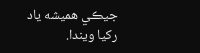جيڪي هميشه ياد رکيا ويندا.